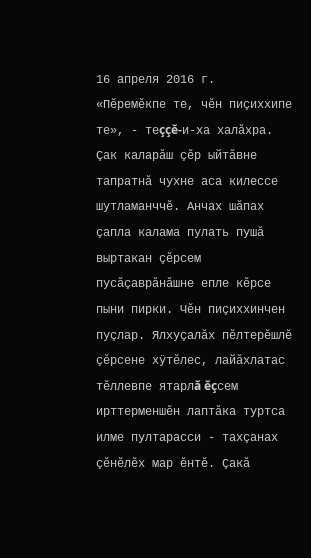16 апреля 2016 г.
«Пĕремĕкпе те, чĕн пиçиххипе те», - теççĕ-и-ха халăхра. Çак каларăш çĕр ыйтăвне тапратнă чухне аса килессе шутламанччĕ. Анчах шăпах çапла калама пулать пушă выртакан çĕрсем пусăçаврăнăшне епле кĕрсе пыни пирки. Чĕн пиçиххинчен пуçлар. Ялхуçалăх пĕлтерĕшлĕ çĕрсене хÿтĕлес, лайăхлатас тĕллевпе ятарлă ĕçсем ирттерменшĕн лаптăка туртса илме пултарасси - тахçанах çĕнĕлĕх мар ĕнтĕ. Çакă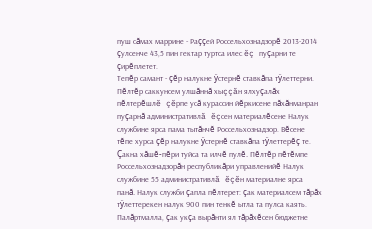пуш сăмах маррине - Раççей Россельхознадзорĕ 2013-2014 çулсенче 43,5 пин гектар туртса илес ĕç пуçарни те çирĕплетет.
Тепĕр самант - çĕр налукне ÿстернĕ ставкăпа тÿлеттерни. Пĕлтĕр саккунсем улшăннă хыççăн ялхуçалăх пĕлтерĕшлĕ çĕрпе усă курассин йĕркисене пăхăнманран пуçарнă административлă ĕçсен материалĕсене Налук службине ярса пама тытăнчĕ Россельхознадзор. Вĕсене тĕпе хурса çĕр налукне ÿстернĕ ставкăпа тÿлеттерĕç те.
Çакна хăшĕ-пĕри туйса та илчĕ пулĕ. Пĕлтĕр пĕтĕмпе Россельхознадзорăн республикăри управленийĕ Налук службине 55 административлă ĕçĕн материалне ярса панă. Налук служби çапла пĕлтерет: çак материалсем тăрăх тÿлеттерекен налук 900 пин тенкĕ ытла та пулса каять. Палăртмалла, çак укçа вырăнти ял тăрăхĕсен бюджетне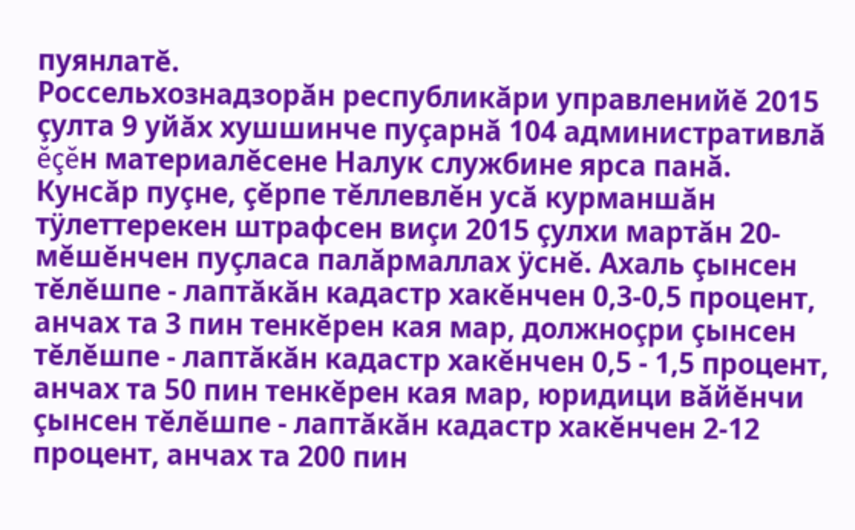пуянлатĕ.
Россельхознадзорăн республикăри управленийĕ 2015 çулта 9 уйăх хушшинче пуçарнă 104 административлă ĕçĕн материалĕсене Налук службине ярса панă.
Кунсăр пуçне, çĕрпе тĕллевлĕн усă курманшăн тÿлеттерекен штрафсен виçи 2015 çулхи мартăн 20-мĕшĕнчен пуçласа палăрмаллах ÿснĕ. Ахаль çынсен тĕлĕшпе - лаптăкăн кадастр хакĕнчен 0,3-0,5 процент, анчах та 3 пин тенкĕрен кая мар, должноçри çынсен тĕлĕшпе - лаптăкăн кадастр хакĕнчен 0,5 - 1,5 процент, анчах та 50 пин тенкĕрен кая мар, юридици вăйĕнчи çынсен тĕлĕшпе - лаптăкăн кадастр хакĕнчен 2-12 процент, анчах та 200 пин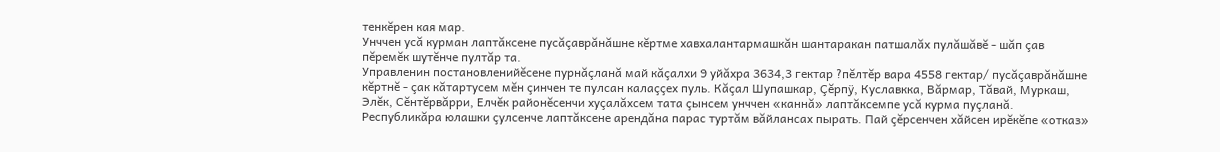тенкĕрен кая мар.
Унччен усă курман лаптăксене пусăçаврăнăшне кĕртме хавхалантармашкăн шантаракан патшалăх пулăшăвĕ - шăп çав пĕремĕк шутĕнче пултăр та.
Управленин постановленийĕсене пурнăçланă май кăçалхи 9 уйăхра 3634,3 гектар ?пĕлтĕр вара 4558 гектар/ пусăçаврăнăшне кĕртнĕ - çак кăтартусем мĕн çинчен те пулсан калаççех пуль. Кăçал Шупашкар, Çĕрпÿ, Куславкка, Вăрмар, Тăвай, Муркаш, Элĕк, Сĕнтĕрвăрри, Елчĕк районĕсенчи хуçалăхсем тата çынсем унччен «каннă» лаптăксемпе усă курма пуçланă.
Республикăра юлашки çулсенче лаптăксене арендăна парас туртăм вăйлансах пырать. Пай çĕрсенчен хăйсен ирĕкĕпе «отказ»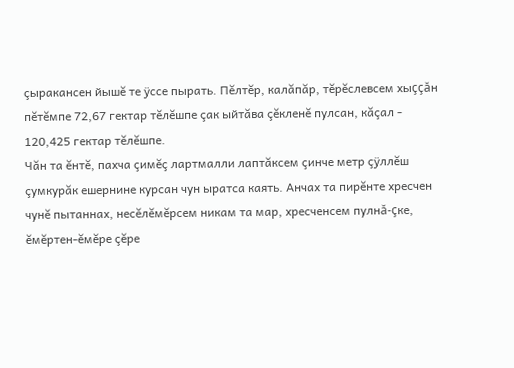çыракансен йышĕ те ÿссе пырать. Пĕлтĕр, калăпăр, тĕрĕслевсем хыççăн пĕтĕмпе 72,67 гектар тĕлĕшпе çак ыйтăва çĕкленĕ пулсан, кăçал - 120,425 гектар тĕлĕшпе.
Чăн та ĕнтĕ, пахча çимĕç лартмалли лаптăксем çинче метр çÿллĕш çумкурăк ешернине курсан чун ыратса каять. Анчах та пирĕнте хресчен чунĕ пытаннах, несĕлĕмĕрсем никам та мар, хресченсем пулнă-çке, ĕмĕртен-ĕмĕре çĕре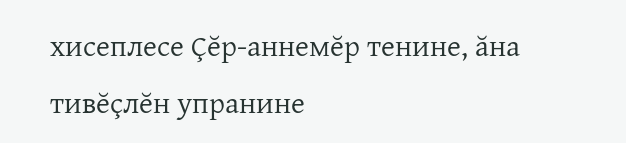хисеплесе Çĕр-аннемĕр тенине, ăна тивĕçлĕн упранине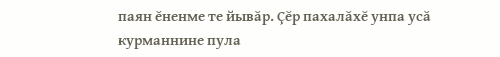паян ĕненме те йывăр. Çĕр пахалăхĕ унпа усă курманнине пула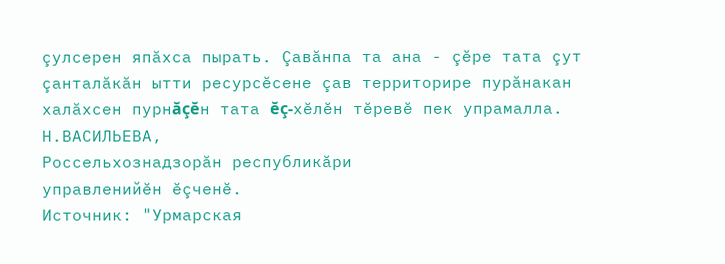çулсерен япăхса пырать. Çавăнпа та ана - çĕре тата çут çанталăкăн ытти ресурсĕсене çав территорире пурăнакан халăхсен пурнăçĕн тата ĕç-хĕлĕн тĕревĕ пек упрамалла.
Н.ВАСИЛЬЕВА,
Россельхознадзорăн республикăри
управленийĕн ĕçченĕ.
Источник: "Урмарская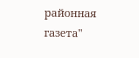районная газета"